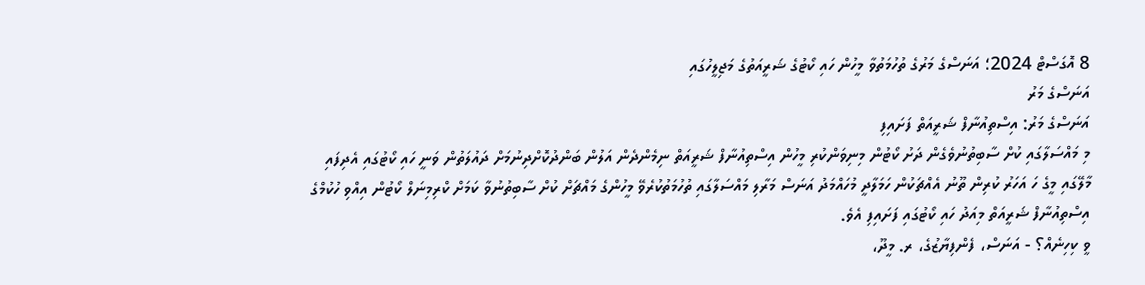8 އޮގަސްޓް 2024؛ އަނަސްގެ މަރުގެ ތުހުމަތުވާ މީހުން ހައި ކޯޓުގެ ޝަރީއަތުގެ މަޖިލީހުގައި
އަނަސްގެ މަރު
އަނަސްގެ މަރު: އިސްތިއުނާފް ޝަރީއަތް ފަށައިފި
މި މައްސަލާގައި ކުށް ސާބިތުނުވެގެން ދަށު ކޯޓުން މިނިވަންކުރި މީހުން އިސްތިއުނާފް ޝަރީއަތް ނިމެންދެން އަލުން ބަންދުކޮށްދިނުމަށް ދައުލަތުން ވަނީ ހައި ކޯޓުގައި އެދިފައި
މާލޭގައި މީގެ ހަ އަހަރު ކުރިން ތޫނު އެއްޗަކުން ހަމަލާދީ މުހައްމަދު އަނަސް މަރާލި މައްސަލާގައި ތުހުމަތުކުރެވޭ މީހުންގެ މައްޗަށް ކުށް ސާބިތުނުވާ ކަމަށް ކްރިމިނަލް ކޯޓުން އިއްވި ހުކުމްގެ އިސްތިއުނާފް ޝަރީއަތް މިއަދު ހައި ކޯޓުގައި ފަށައިފި އެވެ.
ވީ ކިހިނެއް؟ - އަނަސް، ފެންފިޔާޒުގެ، ރ. މީދޫ،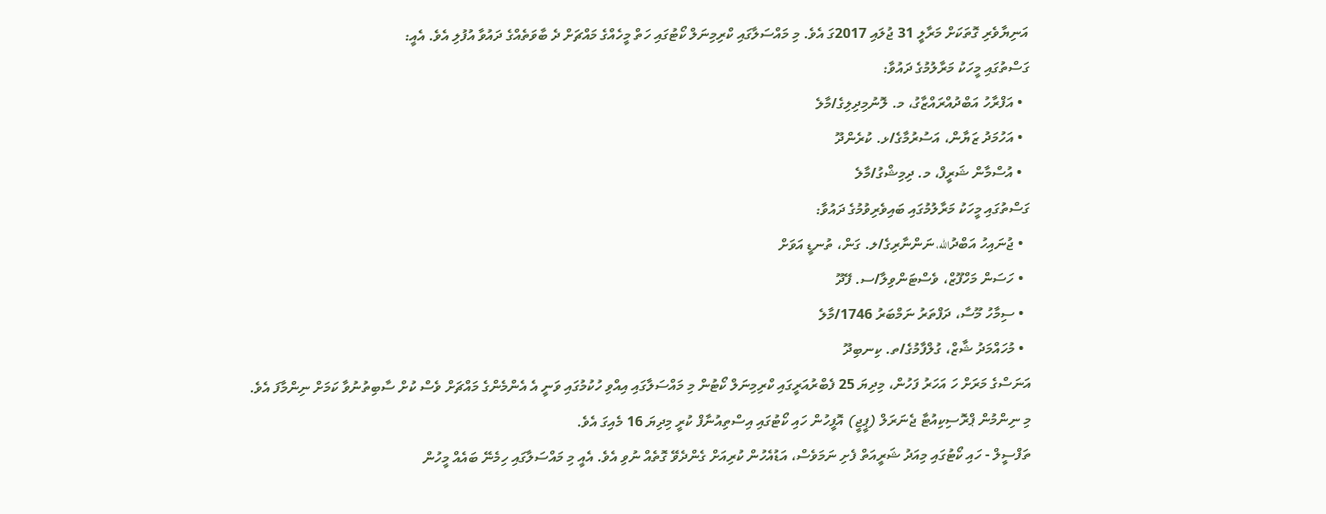އަނިޔާވެރި ގޮތަކަށް މަރާލީ 31 ޖުލައި 2017ގަ އެވެ. މި މައްސަލާގައި ކްރިމިނަލް ކޯޓުގައި ހަތް މީހެއްގެ މައްޗަށް ދެ ބާވަތެއްގެ ދައުވާ އުފުލި އެވެ. އެއީ:
ގަސްތުގައި މީހަކު މަރާލުމުގެ ދައުވާ:
  • އަފްރާހު އަބްދުއްރައްޒާގު، މ. ލޮނުމިދިލިގެ/މާލެ
  • އަހުމަދު ޒަޔާން، އަސުރުމާގެ/ޅ. ކުރެންދޫ
  • އުސްމާން ޝަރީފް، މ. ދިމިޝްގު/މާލެ
ގަސްތުގައި މީހަކު މަރާލުމުގައި ބައިވެރިވުމުގެ ދައުވާ:
  • ޖުނައިހު އަބްދުالله، ނަންނާރިގެ/ލ. ގަން، ތުނޑީ އަވަށް
  • ހަސަން މަހްފޫޒް، ވެސްޓަންވިލާ/ސ. ފޭދޫ
  • ސިމާހު މޫސާ، ދަފްތަރު ނަމްބަރު 1746/މާލެ
  • މުހައްމަދު ޝާޒް، ގުލްފާމުގެ/ތ. ކިނބިދޫ
އަނަސްގެ މަރަށް ހަ އަހަރު ފަހުން، މިދިޔަ 25 ފެބްރުއަރީގައި ކްރިމިނަލް ކޯޓުން މި މައްސަލާގައި އިއްވި ހުކުމުގައި ވަނީ އެ އެންމެންގެ މައްޗަށް ވެސް ކުށް ސާބިތުނުވާ ކަމަށް ނިންމާފަ އެވެ.
މި ނިންމުން ޕްރޮސިކިއުޓާ ޖެނަރަލް (ޕީޖީ) އޮފީހުން ހައި ކޯޓުގައި އިސްތިއުނާފް ކުރީ މިދިޔަ 16 މެއިގަ އެވެ.
ތަފްސީލް - ހައި ކޯޓުގައި މިއަދު ޝަރީއަތް ފެށި ނަމަވެސް، އަޑުއެހުން ކުރިއަށް ގެންދެވޭ ގޮތެއް ނުވި އެވެ. އެއީ މި މައްސަލާގައި ހިމެނޭ ބައެއް މީހުން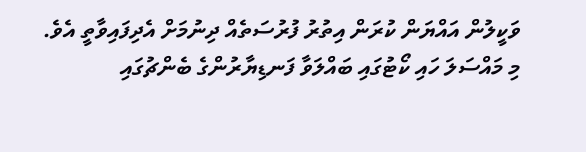ވަކީލުން އައްޔަން ކުރަން އިތުރު ފުރުސަތެއް ދިނުމަށް އެދިފައިވާތީ އެވެ.
މި މައްސަލަ ހައި ކޯޓުގައި ބައްލަވާ ފަނޑިޔާރުންގެ ބެންޗުގައި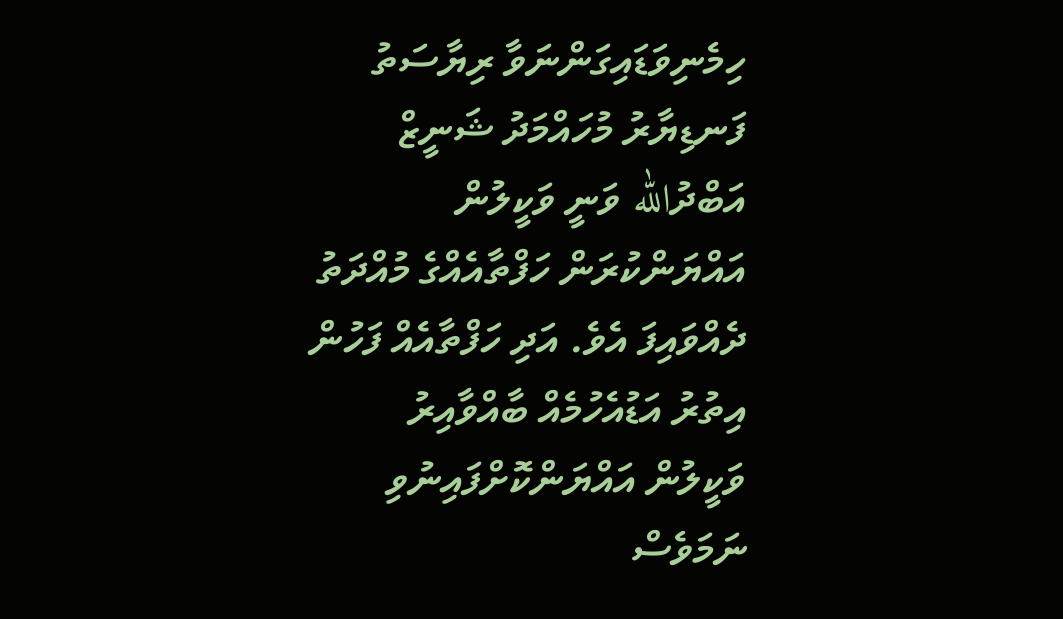ހިމެނިވަޑައިގަންނަވާ ރިޔާސަތު ފަނޑިޔާރު މުހައްމަދު ޝަނީޒް އަބްދުالله ވަނީ ވަކީލުން އައްޔަންކުރަން ހަފްތާއެއްގެ މުއްދަތު ދެއްވައިފަ އެވެ. އަދި ހަފްތާއެއް ފަހުން އިތުރު އަޑުއެހުމެއް ބާއްވާއިރު ވަކީލުން އައްޔަންކޮށްފައިނުވި ނަމަވެސް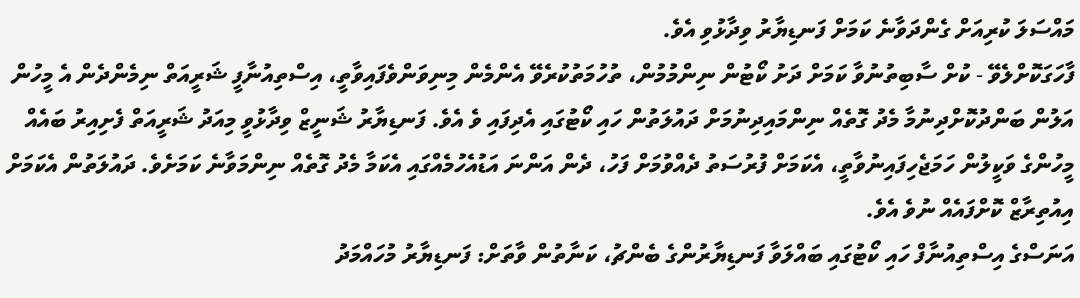މައްސަލަ ކުރިއަށް ގެންދަވާނެ ކަމަށް ފަނޑިޔާރު ވިދާޅުވި އެވެ.
ފާހަގަކޮށްލެވޭ - ކުށް ސާބިތުނުވާ ކަމަށް ދަށު ކޯޓުން ނިންމުމުން، ތުހުމަތުކުރެވޭ އެންމެން މިނިވަންވެފައިވާތީ، އިސްތިއުނާފީ ޝަރީއަތް ނިމެންދެން އެ މީހުން އަލުން ބަންދުކޮށްދިނުމާ މެދު ގޮތެއް ނިންމައިދިނުމަށް ދައުލަތުން ހައި ކޯޓުގައި އެދިފައި ވެ އެވެ. ފަނޑިޔާރު ޝަނީޒް ވިދާޅުވީ މިއަދު ޝަރީއަތް ފެށިއިރު ބައެއް މީހުންގެ ވަކީލުން ހަމަޖެހިފައިނުވާތީ، އެކަމަށް ފުރުސަތު ދެއްވުމަށް ފަހު، ދެން އަންނަ އަޑުއެހުމެއްގައި އެކަމާ މެދު ގޮތެއް ނިންމަވާނެ ކަމަށެވެ. ދައުލަތުން އެކަމަށް އިއުތިރާޒް ކޮށްފައެއް ނުވެ އެވެ.
އަނަސްގެ އިސްތިއުނާފް ހައި ކޯޓުގައި ބައްލަވާ ފަނޑިޔާރުންގެ ބެންޗު، ކަނާތުން ވާތަށް: ފަނޑިޔާރު މުހައްމަދު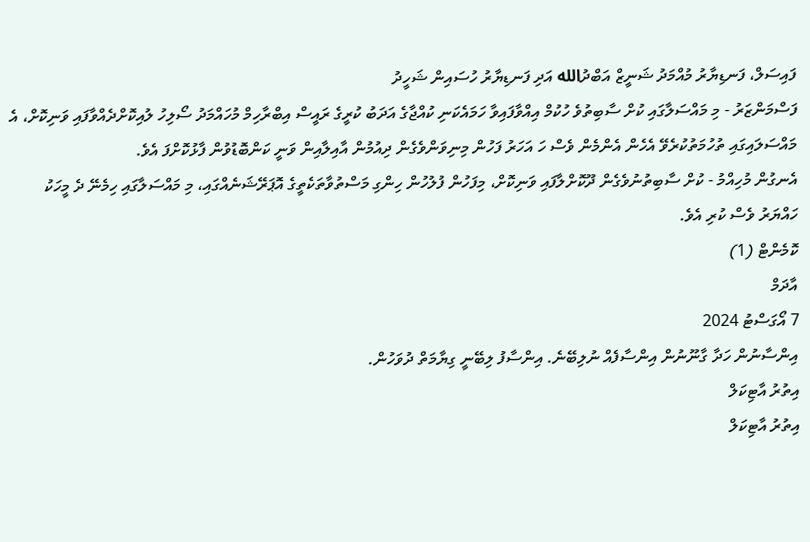ފައިސަލް، ފަނޑިޔާރު މުއްމަދު ޝަނީޒް އަބްދުالله އަދި ފަނޑިޔާރު ހުސައިން ޝަހީދު
ފަސްމަންޒަރު - މި މައްސަލާގައި ކުށް ސާބިތުވެ ހުކުމް އިއްވާފައިވާ ހަމައެކަނި ކުއްޖާގެ އަދަބު ކުރީގެ ރައީސް އިބްރާހިމް މުހައްމަދު ސޯލިހު ލުއިކޮށްދެއްވާފައި ވަނިކޮށް، އެ މައްސަލައިގައި ތުހުމަތުކުރެވޭ އެހެން އެންމެން ވެސް ހަ އަހަރު ފަހުން މިނިވަންވެގެން ދިއުމުން އާއިލާއިން ވަނީ ކަންބޮޑުވުން ފާޅުކޮށްފަ އެވެ.
އެނގުން މުހިއްމު - ކުށް ސާބިތުނުވެގެން ދޫކޮށްލާފައި ވަނިކޮށް، މިފަހުން ފުލުހުން ހިންގި މަސްތުވާތަކެތީގެ އޮޕަރޭޝަނެއްގައި، މި މައްސަލާގައި ހިމެނޭ ދެ މީހަކު ހައްޔަރު ވެސް ކުރި އެވެ.
ކޮމެންޓް (1)
އާދަމް
7 އޯގަސްޓު 2024
އިންސާނުން ހަދާ ގާނޫނުން އިންސާފެއް ނުލިބޭނެ. އިންސާފު ލިބޭނީ ގިޔާމަތް ދުވަހުން.
އިތުރު އާޓިކަލް
އިތުރު އާޓިކަލް